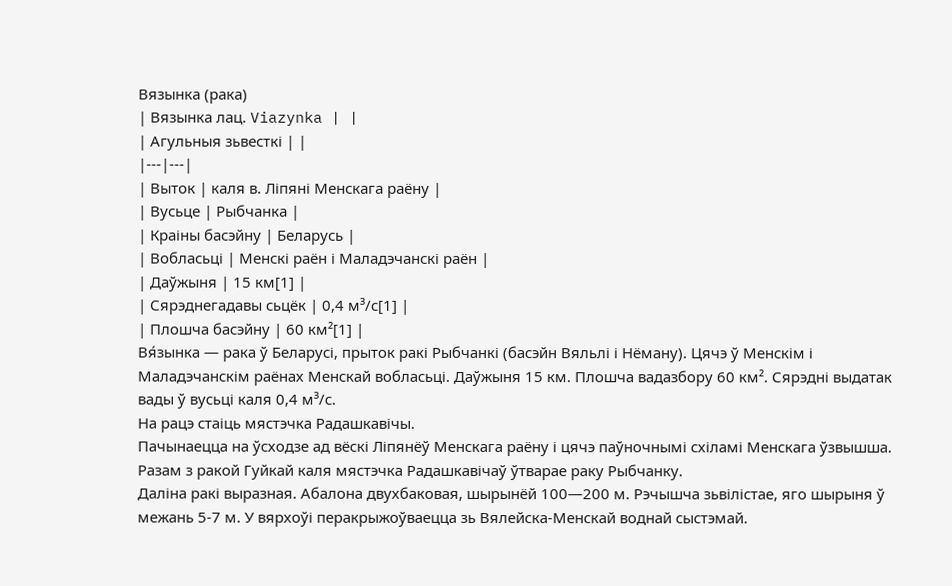Вязынка (рака)
| Вязынка лац. Viazynka | |
| Агульныя зьвесткі | |
|---|---|
| Выток | каля в. Ліпяні Менскага раёну |
| Вусьце | Рыбчанка |
| Краіны басэйну | Беларусь |
| Вобласьці | Менскі раён і Маладэчанскі раён |
| Даўжыня | 15 км[1] |
| Сярэднегадавы сьцёк | 0,4 м³/с[1] |
| Плошча басэйну | 60 км²[1] |
Вя́зынка — рака ў Беларусі, прыток ракі Рыбчанкі (басэйн Вяльлі і Нёману). Цячэ ў Менскім і Маладэчанскім раёнах Менскай вобласьці. Даўжыня 15 км. Плошча вадазбору 60 км². Сярэдні выдатак вады ў вусьці каля 0,4 м³/с.
На рацэ стаіць мястэчка Радашкавічы.
Пачынаецца на ўсходзе ад вёскі Ліпянёў Менскага раёну і цячэ паўночнымі схіламі Менскага ўзвышша. Разам з ракой Гуйкай каля мястэчка Радашкавічаў ўтварае раку Рыбчанку.
Даліна ракі выразная. Абалона двухбаковая, шырынёй 100—200 м. Рэчышча зьвілістае, яго шырыня ў межань 5-7 м. У вярхоўі перакрыжоўваецца зь Вялейска-Менскай воднай сыстэмай.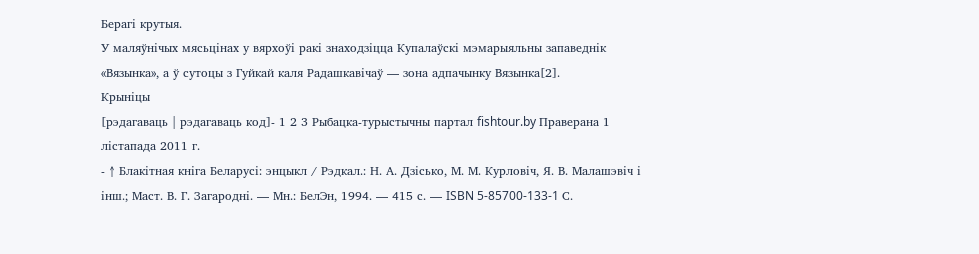Берагі крутыя.
У маляўнічых мясьцінах у вярхоўі ракі знаходзіцца Купалаўскі мэмарыяльны запаведнік «Вязынка», а ў сутоцы з Гуйкай каля Радашкавічаў — зона адпачынку Вязынка[2].
Крыніцы
[рэдагаваць | рэдагаваць код]- 1 2 3 Рыбацка-турыстычны партал fishtour.by Праверана 1 лістапада 2011 г.
- ↑ Блакітная кніга Беларусі: энцыкл / Рэдкал.: Н. А. Дзісько, М. М. Курловіч, Я. В. Малашэвіч і інш.; Маст. В. Г. Загародні. — Мн.: БелЭн, 1994. — 415 с. — ISBN 5-85700-133-1 С.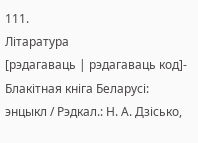111.
Літаратура
[рэдагаваць | рэдагаваць код]- Блакітная кніга Беларусі: энцыкл / Рэдкал.: Н. А. Дзісько,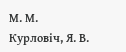М. М. Курловіч, Я. В.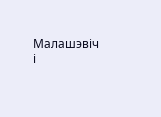Малашэвіч і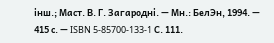інш.; Маст. В. Г. Загародні. — Мн.: БелЭн, 1994. — 415 с. — ISBN 5-85700-133-1 С. 111.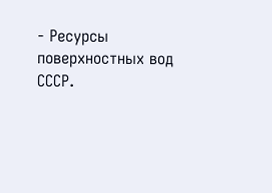- Ресурсы поверхностных вод СССР.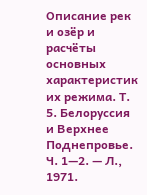Описание рек и озёр и расчёты основных характеристик их режима. Т. 5. Белоруссия и Верхнее Поднепровье. Ч. 1—2. — Л., 1971.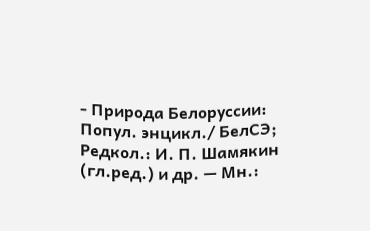- Природа Белоруссии: Попул. энцикл./ БелСЭ; Редкол.: И. П. Шамякин (гл.ред.) и др. — Мн.: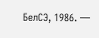БелСЭ, 1986. —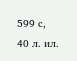599 с, 40 л. ил.